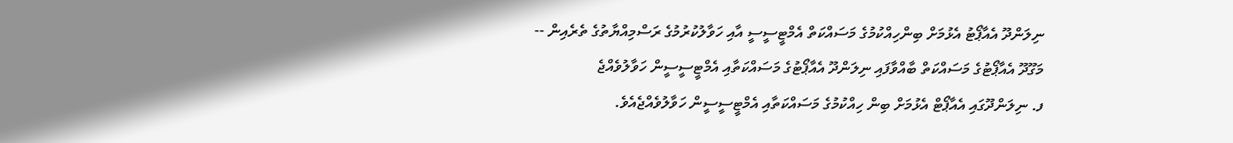ނިލަންދޫ އެއާޕޯޓު އެޅުމަށް ބިންހިއްކުމުގެ މަސައްކަތް އެމްޓީސީސީ އާއި ހަވާލުކުރުމުގެ ރަސްމިއްޔާތުގެ ތެރެއިން --
މަގޫދޫ އެއާޕޯޓުގެ މަސައްކަތް ބާއްވާފައި ނިލަންދޫ އެއާޕޯޓުގެ މަސައްކަތާއި އެމްޓީސީސީން ހަވާލުވެއްޖެ
ފ. ނިލަންދޫގައި އެއާޕޯޓް އެޅުމަށް ބިން ހިއްކުމުގެ މަސައްކަތާއި އެމްޓީސީސީން ހަވާލުވެއްޖެއެވެ.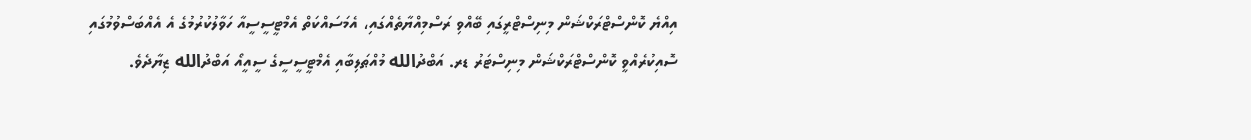އިއްޔެ ކޮންސްޓްރަކްޝަން މިނިސްޓްރީގައި ބޭއްވި ރަސްމިއްޔާތެއްގައި، އެމަސައްކަތް އެމްޓީސީސީއާ ހަވާލުކުރުމުގެ އެ އެއްބަސްވުމުގައި ސޮއިކުރެއްވީ ކޮންސްޓްރަކްޝަން މިނިސްޓަރު ޑރ. އަބްދުالله މުއްޠަލިބާއި އެމްޓީސީސީގެ ސީއީއޯ އަބްދުالله ޒިޔާދެވެ.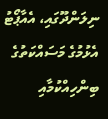ނިލަންދޫގައި، އެއާޕޯޓު އެޅުމުގެ މަސައްކަތުގެ ބިންހިއްކުމާއި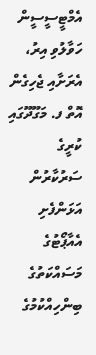އެމްޓީސީސީން ހަވާލުވި އިރު، އެރަށާއި ޖެހިގެން އޮތް ފ. މަގޫދޫގައި ކުރީގެ ސަރުކާރުން އަޅަންފެށި އެއާޕޯޓުގެ މަސައްކަތުގެ ބިންހިއްކުމުގެ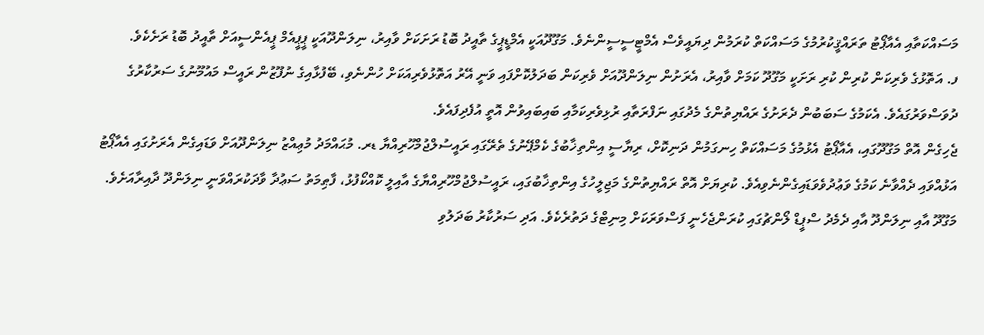މަސައްކަތާއި އެއާޕޯޓު ތަރައްޤީކުރުމުގެ މަސައްކަތް ކުރަމުން ދިޔައީވެސް އެމްޓީސީސީންނެވެ. މަގޫދޫއަކީ އެމްޑީޕީގެ ތާއީދު ބޮޑު ރަށަކަށް ވާއިރު، ނިލަންދޫއަކީ ޕީޕީއެމް ޕީއެންސީއަށް ތާއީދު ބޮޑު ރަށެކެވެ.
ފ. އަތޮޅުގެ ވެރިކަން ކުރިން ކުރި ރަށަކީ މަގޫދޫ ކަމަށް ވާއިރު، އެރަށުން ނިލަންދޫއަށް ވެރިކަން ބަދަލުކޮށްފައި ވަނީ އޭރު އަތޮޅުވެރިއަކަށް ހުންނެވި، ބޭފުޅާއިގެ ނުފޫޒުން ރައީސް މައުމޫނުގެ ސަރުކާރުގެ ދުވަސްވަރުގައެވެ. އެކަމުގެ ސަބަބުން ދެރަށުގެ ރައްޔިތުންގެ މެދުގައި ނަފްރަތާއި ރުޅިވެރިކަމާއި ބައިބައިވުން އޮތީ އުފެދިފައެވެ.
ޖެހިގެން އޮތް މަގޫދޫގައި، އެއާޕޯޓު އެޅުމުގެ މަސައްކަތް ހިނގަމުން ދަނިކޮށް، ރިޔާސީ އިންތިޚާބުގެ ކެމްޕޭނުގެ ތެރޭގައި ރައީސުލްޖުމްހޫރިއްޔާ ޑރ. މުޙައްމަދު މުޢިއްޒު ނިލަންދޫއަށް ވަޑައިގެން އެރަށުގައި އެއާޕޯޓު އަޅުއްވައި ދެއްވާނެ ކަމުގެ ވަޢުދުވެވަޑައިގެންނެވިއެވެ. ކުރިޔަށް އޮތް ރައްޔިތުންގެ މަޖިލީހުގެ އިންތިޚާބުގައި، ރައީސުލްޖުމްހޫރިއްޔާގެ އާއިލީ ކޮއްކޯފުޅު، ފާޠިމަތު ސަޢުދާ ވާދަކުރައްވަނީ ނިލަންދޫ ދާއިރާއަށެވެ.
މަގޫދޫ އާއި ނިލަންދޫ އާއި ދެމެދު ސްޕީޑް ލޯންޗުގައި ކުރަންޖެހެނީ ފަސްވަރަކަށް މިނިޓްގެ ދަތުރެކެވެ. އަދި ސަރުކާރު ބަދަލުވި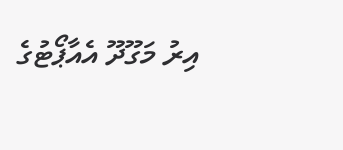އިރު މަގޫދޫ އެއާޕޯޓުގެ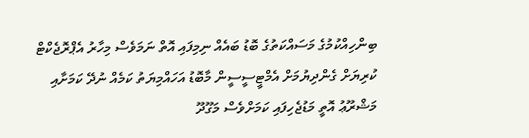ބިންހިއްކުމުގެ މަސައްކަތުގެ ބޮޑު ބައެއް ނިމިފައި އޮތް ނަމަވެސް މިހާރު އެޕްރޮޖެކްޓް ކުރިޔަށް ގެންދިޔުމަށް އެމްޓީސީސީން މާބޮޑު އަހައްމިޔަތު ކަމެއް ނުދޭ ކަމަށާއި މަޝްރޫޢު އޮތީ މަޑުޖެހިފައި ކަމަށްވެސް މަގޫދޫ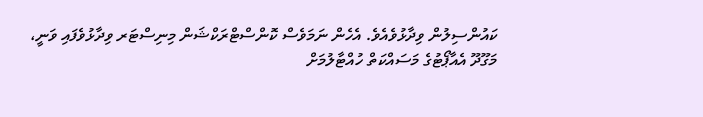ކައުންސިލުން ވިދާޅުވެއެވެ. އެހެން ނަމަވެސް ކޮންސްޓްރަކްޝަން މިނިސްޓަރ ވިދާޅުވެފައި ވަނީ، މަގޫދޫ އެއާޕޯޓުގެ މަސައްކަތް ހުއްޓާލުމަށް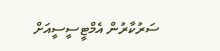ސަރުކާރުން އެމްޓީސީސީއަށް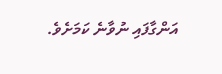އަންގާފައި ނުވާނެ ކަމަށެވެ.